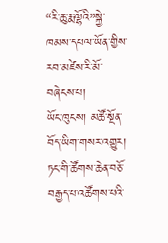“རི་ཆུ་རྨ་ལྷོའི”སྐྱེ་ཁམས་དཔལ་ཡོན་གྱིས་རབ་མཛེས་རི་མོ་བཞེངས་པ།
ཡོང་ཁུངས། མཚོ་སྔོན་བོད་ཡིག་གསར་འགྱུར།
ཏང་གི་ཚོགས་ཆེན་བཅོ་བརྒྱད་པ་འཚོགས་པའི་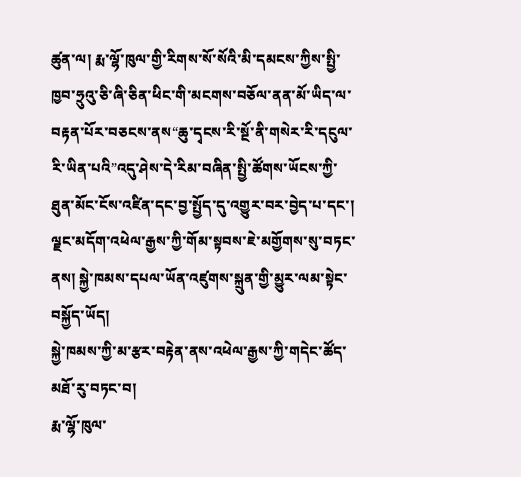ཚུན་ལ། རྨ་ལྷོ་ཁུལ་གྱི་རིགས་སོ་སོའི་མི་དམངས་ཀྱིས་སྤྱི་ཁྱབ་ཧྲུའུ་ཅི་ཞི་ཅིན་ཕིང་གི་མངགས་བཅོལ་ནན་མོ་ཡིད་ལ་བརྟན་པོར་བཅངས་ནས“ཆུ་དྭངས་རི་སྔོ་ནི་གསེར་རི་དངུལ་རི་ཡིན་པའི”འདུ་ཤེས་དེ་རིམ་བཞིན་སྤྱི་ཚོགས་ཡོངས་ཀྱི་ཐུན་མོང་ངོས་འཛིན་དང་བྱ་སྤྱོད་དུ་འགྱུར་བར་བྱེད་པ་དང་། ལྗང་མདོག་འཕེལ་རྒྱས་ཀྱི་གོམ་སྟབས་ཇེ་མགྱོགས་སུ་བཏང་ནས། སྐྱེ་ཁམས་དཔལ་ཡོན་འཛུགས་སྐྲུན་གྱི་མྱུར་ལམ་སྟེང་བསྐྱོད་ཡོད།
སྐྱེ་ཁམས་ཀྱི་མ་རྩར་བརྟེན་ནས་འཕེལ་རྒྱས་ཀྱི་གདེང་ཚོད་མཐོ་རུ་བཏང་བ།
རྨ་ལྷོ་ཁུལ་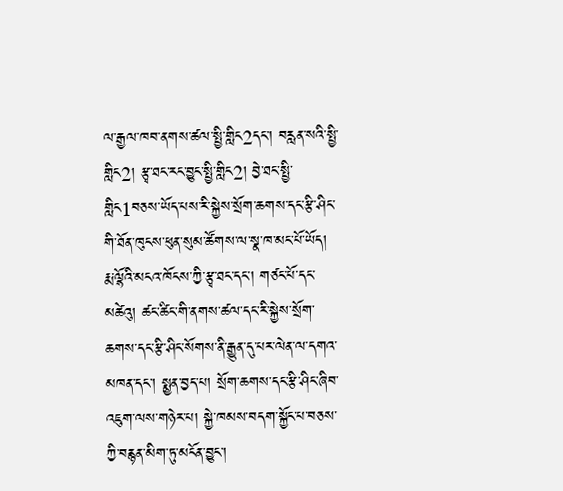ལ་རྒྱལ་ཁབ་ནགས་ཚལ་སྤྱི་གླིང2དང་། བརླན་སའི་སྤྱི་གླིང2། རྩྭ་ཐང་རང་བྱུང་སྤྱི་གླིང2། བྱེ་ཐང་སྤྱི་གླིང1བཅས་ཡོད་པས་རི་སྐྱེས་སྲོག་ཆགས་དང་རྩི་ཤིང་གི་ཐོན་ཁུངས་ཕུན་སུམ་ཚོགས་ལ་སྣ་ཁ་མང་པོ་ཡོད།
རྨ་ལྷོའི་མངའ་ཁོངས་ཀྱི་རྩྭ་ཐང་དང་། གཙང་པོ་དང་མཚེའུ། ཚང་ཚིང་གི་ནགས་ཚལ་དང་རི་སྐྱེས་སྲོག་ཆགས་དང་རྩི་ཤིང་སོགས་ནི་རྒྱུན་དུ་པར་ལེན་ལ་དགའ་མཁན་དང་། སྨྱན་བྱད་པ། སྲོག་ཆགས་དང་རྩི་ཤིང་ཞིབ་འཇུག་ལས་གཉེར་པ། སྐྱེ་ཁམས་བདག་སྐྱོང་པ་བཅས་ཀྱི་བརྙན་མིག་ཏུ་མངོན་བྱུང་།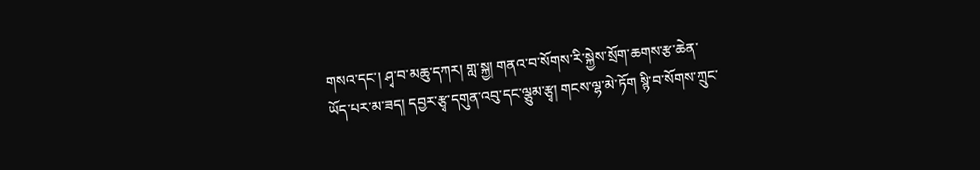གསའ་དང་། ཤྭ་བ་མཆུ་དཀར། གླ་སྐྱ། གནའ་བ་སོགས་རི་སྐྱེས་སྲོག་ཆགས་རྩ་ཆེན་ཡོད་པར་མ་ཟད། དབྱར་རྩྭ་དགུན་འབུ་དང་ལྕུམ་རྩྭ། གངས་ལྷ་མེ་ཏོག སྙི་བ་སོགས་ཀྲུང་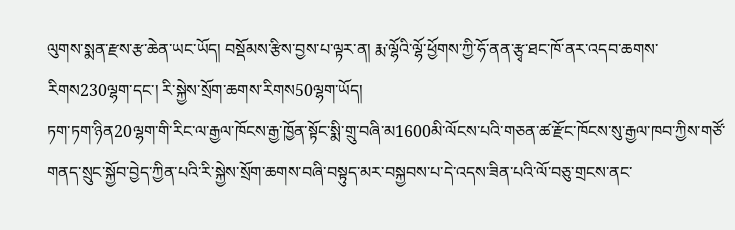ལུགས་སྨན་རྫས་རྩ་ཆེན་ཡང་ཡོད། བསྡོམས་རྩིས་བྱས་པ་ལྟར་ན། རྨ་ལྷོའི་ལྷོ་ཕྱོགས་ཀྱི་ཧོ་ནན་རྩྭ་ཐང་ཁོ་ནར་འདབ་ཆགས་རིགས230ལྷག་དང་། རི་སྐྱེས་སྲོག་ཆགས་རིགས50ལྷག་ཡོད།
ཏག་ཏག་ཉིན20ལྷག་གི་རིང་ལ་རྒྱལ་ཁོངས་རྒྱ་ཁྱོན་སྟོང་སྨི་གྲུ་བཞི་མ1600མི་ལོངས་པའི་གཅན་ཚ་རྫོང་ཁོངས་སུ་རྒྱལ་ཁབ་ཀྱིས་གཙོ་གནད་སྲུང་སྐྱོབ་བྱེད་ཀྱིན་པའི་རི་སྐྱེས་སྲོག་ཆགས་བཞི་བསྟུད་མར་བསྐྱབས་པ་དེ་འདས་ཟིན་པའི་ལོ་བཅུ་གྲངས་ནང་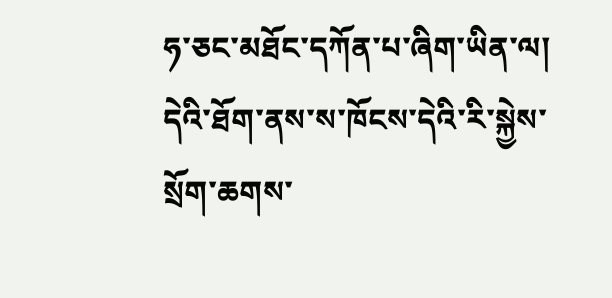ཧ་ཅང་མཐོང་དཀོན་པ་ཞིག་ཡིན་ལ། དེའི་ཐོག་ནས་ས་ཁོངས་དེའི་རི་སྐྱེས་སྲོག་ཆགས་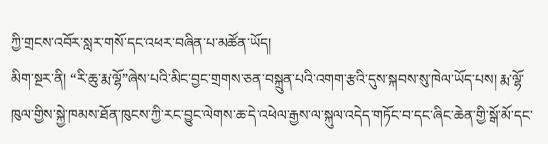ཀྱི་གྲངས་འབོར་སླར་གསོ་དང་འཕར་བཞིན་པ་མཚོན་ཡོད།
མིག་སྔར་ནི། “རི་ཆུ་རྨ་ལྷོ”ཞེས་པའི་མིང་བྱང་གྲགས་ཅན་བསྐྲུན་པའི་འགག་རྩའི་དུས་སྐབས་སུ་ཁེལ་ཡོད་པས། རྨ་ལྷོ་ཁུལ་གྱིས་སྐྱེ་ཁམས་ཐོན་ཁུངས་ཀྱི་རང་བྱུང་ལེགས་ཆ་དེ་འཕེལ་རྒྱས་ལ་སྐུལ་འདེད་གཏོང་བ་དང་ཞིང་ཆེན་གྱི་སྒོ་མོ་དང་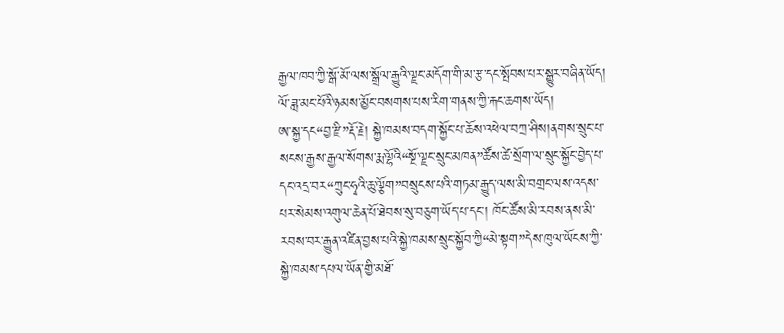རྒྱལ་ཁབ་ཀྱི་སྒོ་མོ་ལས་སྒྲོལ་རྒྱུའི་ལྗང་མདོག་གི་མ་རྩ་དང་སྤོབས་པར་སྒྱུར་བཞིན་ཡོད།
ལོ་ཟླ་མང་པོའི་ཉམས་མྱོང་བསགས་པས་རིག་གནས་ཀྱི་རྐང་ཆགས་ཡོད།
ཨ་སྐྱ་དང“བྱ་རྫི”རྡོ་རྗེ། སྐྱེ་ཁམས་བདག་སྐྱོང་པ་ཆོས་འཕེལ་བཀྲ་ཤིས།ནགས་སྲུང་པ་སངས་རྒྱས་རྒྱལ་སོགས་རྨ་ལྷོའི“སྔོ་ལྗང་སྲུང་མཁན”ཚོས་ཚེ་སྲོག་ལ་སྲུང་སྐྱོང་བྱེད་པ་དང་འདྲ་བར“ཀྲུང་ཧྭའི་ཆུ་ལྕོག”བསྲུངས་པའི་གཏམ་རྒྱུད་ལས་མི་བགྲང་ལས་འདས་པར་སེམས་འགུལ་ཆེན་པོ་ཐེབས་སུ་བཅུག་ཡོད་པ་དང་། ཁོང་ཚོས་མི་རབས་ནས་མི་རབས་བར་རྒྱུན་འཛིན་བྱས་པའི་སྐྱེ་ཁམས་སྲུང་སྐྱོབ་ཀྱི“མེ་སྟག”དེས་ཁུལ་ཡོངས་ཀྱི་སྐྱེ་ཁམས་དཔལ་ཡོན་གྱི་མཐོ་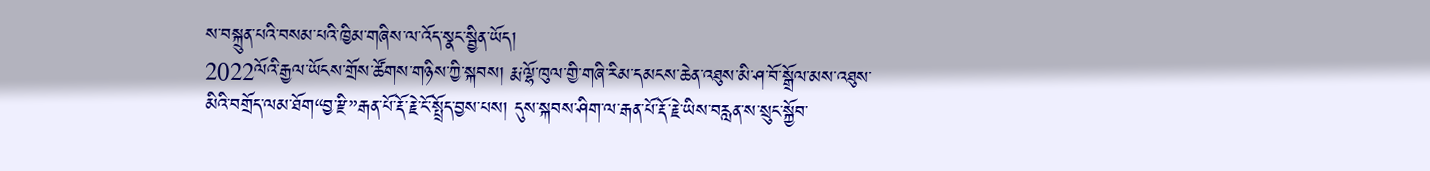ས་བསྐྲུན་པའི་བསམ་པའི་ཁྱིམ་གཞིས་ལ་འོད་སྣང་སྦྱིན་ཡོད།
2022ལོའི་རྒྱལ་ཡོངས་གྲོས་ཚོགས་གཉིས་ཀྱི་སྐབས། རྨ་ལྷོ་ཁུལ་གྱི་གཞི་རིམ་དམངས་ཆེན་འཐུས་མི་ཤ་བོ་སྒྲོལ་མས་འཐུས་མིའི་བགྲོད་ལམ་ཐོག“བྱ་རྫི”རྒན་པོ་རྡོ་རྗེ་ངོ་སྤྲོད་བྱས་པས། དུས་སྐབས་ཤིག་ལ་རྒན་པོ་རྡོ་རྗེ་ཡིས་བརླན་ས་སྲུང་སྐྱོབ་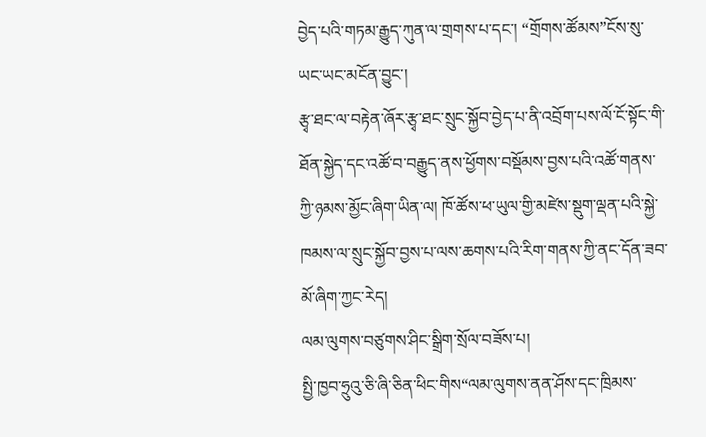བྱེད་པའི་གཏམ་རྒྱུད་ཀུན་ལ་གྲགས་པ་དང་། “གྲོགས་ཚོམས”ངོས་སུ་ཡང་ཡང་མངོན་བྱུང་།
རྩྭ་ཐང་ལ་བརྟེན་ཞོར་རྩྭ་ཐང་སྲུང་སྐྱོབ་བྱེད་པ་ནི་འབྲོག་པས་ལོ་ངོ་སྟོང་གི་ཐོན་སྐྱེད་དང་འཚོ་བ་བརྒྱུད་ནས་ཕྱོགས་བསྡོམས་བྱས་པའི་འཚོ་གནས་ཀྱི་ཉམས་མྱོང་ཞིག་ཡིན་ལ། ཁོ་ཚོས་ཕ་ཡུལ་གྱི་མཛེས་སྡུག་ལྡན་པའི་སྐྱེ་ཁམས་ལ་སྲུང་སྐྱོབ་བྱས་པ་ལས་ཆགས་པའི་རིག་གནས་ཀྱི་ནང་དོན་ཟབ་མོ་ཞིག་ཀྱང་རེད།
ལམ་ལུགས་བཙུགས་ཤིང་སྒྲིག་སྲོལ་བཟོས་པ།
སྤྱི་ཁྱབ་ཧྲུའུ་ཅི་ཞི་ཅིན་ཕིང་གིས“ལམ་ལུགས་ནན་ཤོས་དང་ཁྲིམས་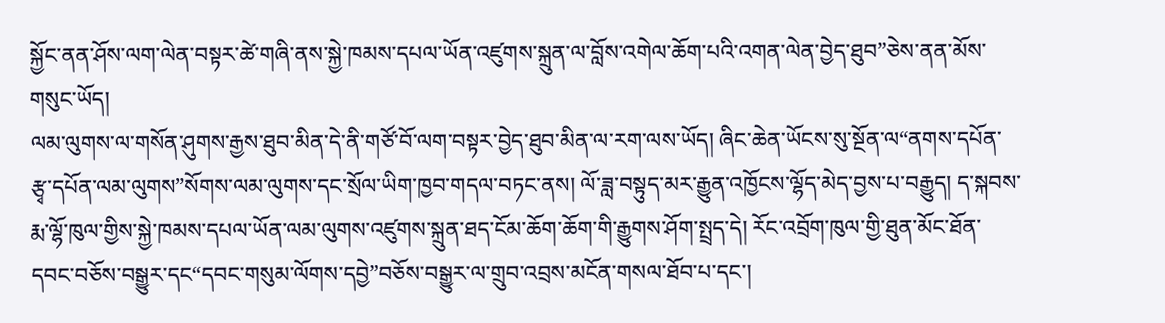སྐྱོང་ནན་ཤོས་ལག་ལེན་བསྟར་ཚེ་གཞི་ནས་སྐྱེ་ཁམས་དཔལ་ཡོན་འཛུགས་སྐྲུན་ལ་བློས་འགེལ་ཆོག་པའི་འགན་ལེན་བྱེད་ཐུབ”ཅེས་ནན་མོས་གསུང་ཡོད།
ལམ་ལུགས་ལ་གསོན་ཤུགས་རྒྱས་ཐུབ་མིན་དེ་ནི་གཙོ་བོ་ལག་བསྟར་བྱེད་ཐུབ་མིན་ལ་རག་ལས་ཡོད། ཞིང་ཆེན་ཡོངས་སུ་སྔོན་ལ“ནགས་དཔོན་རྩྭ་དཔོན་ལམ་ལུགས”སོགས་ལམ་ལུགས་དང་སྲོལ་ཡིག་ཁྱབ་གདལ་བཏང་ནས། ལོ་ཟླ་བསྟུད་མར་རྒྱུན་འཁྱོངས་ལྷོད་མེད་བྱས་པ་བརྒྱུད། ད་སྐབས་རྨ་ལྷོ་ཁུལ་གྱིས་སྐྱེ་ཁམས་དཔལ་ཡོན་ལམ་ལུགས་འཛུགས་སྐྲུན་ཐད་ངོམ་ཆོག་ཆོག་གི་རྒྱུགས་ཤོག་སྤྲད་དེ། རོང་འབྲོག་ཁུལ་གྱི་ཐུན་མོང་ཐོན་དབང་བཅོས་བསྒྱུར་དང“དབང་གསུམ་ལོགས་དབྱེ”བཅོས་བསྒྱུར་ལ་གྲུབ་འབྲས་མངོན་གསལ་ཐོབ་པ་དང་།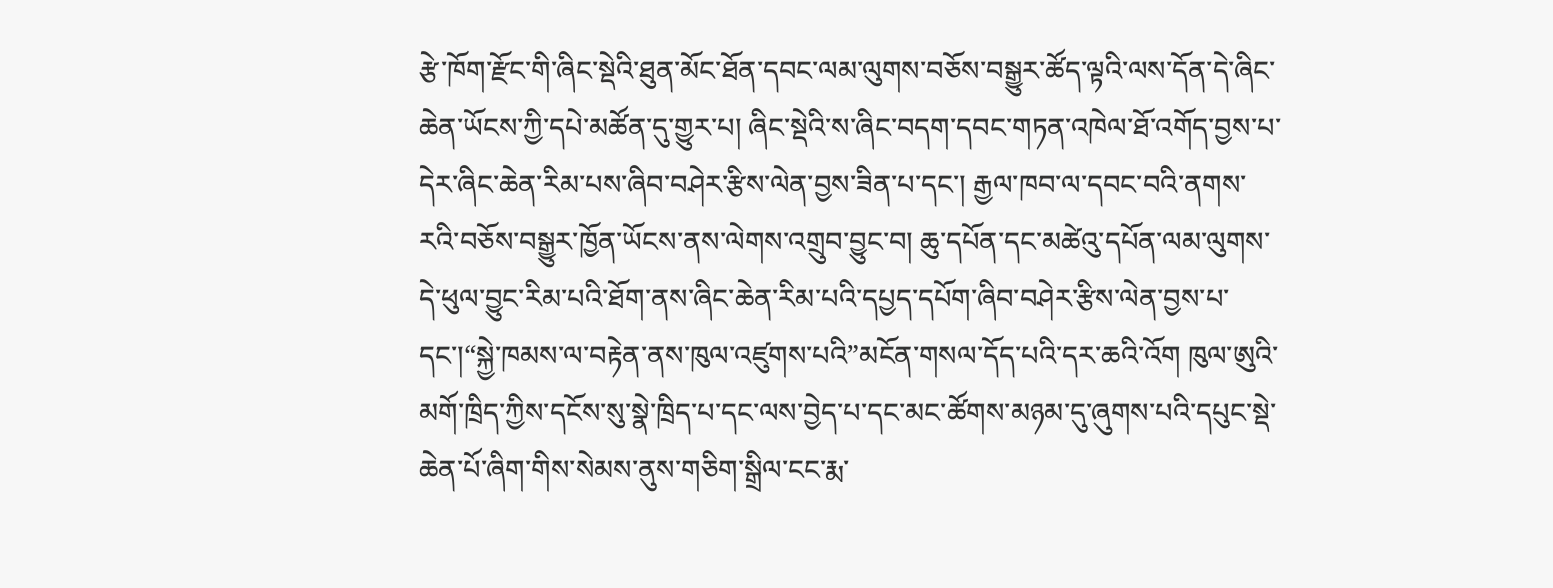རྩེ་ཁོག་རྫོང་གི་ཞིང་སྡེའི་ཐུན་མོང་ཐོན་དབང་ལམ་ལུགས་བཅོས་བསྒྱུར་ཚོད་ལྟའི་ལས་དོན་དེ་ཞིང་ཆེན་ཡོངས་ཀྱི་དཔེ་མཚོན་དུ་གྱུར་པ། ཞིང་སྡེའི་ས་ཞིང་བདག་དབང་གཏན་འཁེལ་ཐོ་འགོད་བྱས་པ་དེར་ཞིང་ཆེན་རིམ་པས་ཞིབ་བཤེར་རྩིས་ལེན་བྱས་ཟིན་པ་དང་། རྒྱལ་ཁབ་ལ་དབང་བའི་ནགས་རའི་བཅོས་བསྒྱུར་ཁྱོན་ཡོངས་ནས་ལེགས་འགྲུབ་བྱུང་བ། ཆུ་དཔོན་དང་མཚེའུ་དཔོན་ལམ་ལུགས་དེ་ཕུལ་བྱུང་རིམ་པའི་ཐོག་ནས་ཞིང་ཆེན་རིམ་པའི་དཔྱད་དཔོག་ཞིབ་བཤེར་རྩིས་ལེན་བྱས་པ་དང་།“སྐྱེ་ཁམས་ལ་བརྟེན་ནས་ཁུལ་འཛུགས་པའི”མངོན་གསལ་དོད་པའི་དར་ཆའི་འོག ཁུལ་ཨུའི་མགོ་ཁྲིད་ཀྱིས་དངོས་སུ་སྣེ་ཁྲིད་པ་དང་ལས་བྱེད་པ་དང་མང་ཚོགས་མཉམ་དུ་ཞུགས་པའི་དཔུང་སྡེ་ཆེན་པོ་ཞིག་གིས་སེམས་ནུས་གཅིག་སྒྲིལ་ངང་རྨ་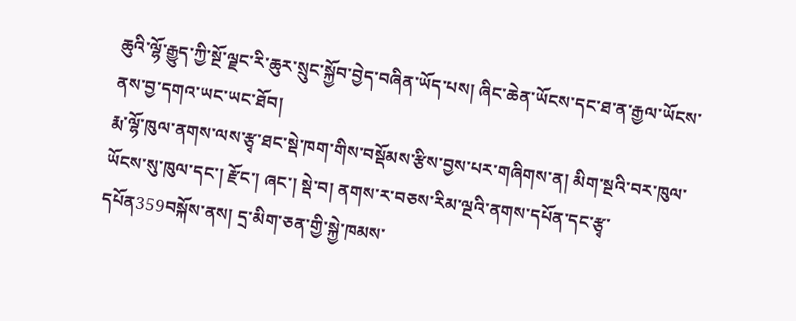ཆུའི་ལྷོ་རྒྱུད་ཀྱི་སྔོ་ལྗང་རི་ཆུར་སྲུང་སྐྱོབ་བྱེད་བཞིན་ཡོད་པས། ཞིང་ཆེན་ཡོངས་དང་ཐ་ན་རྒྱལ་ཡོངས་ནས་བྱ་དགའ་ཡང་ཡང་ཐོབ།
རྨ་ལྷོ་ཁུལ་ནགས་ལས་རྩྭ་ཐང་སྡེ་ཁག་གིས་བསྡོམས་རྩིས་བྱས་པར་གཞིགས་ན། མིག་སྔའི་བར་ཁུལ་ཡོངས་སུ་ཁུལ་དང་། རྫོང་། ཞང་། སྡེ་བ། ནགས་ར་བཅས་རིམ་ལྔའི་ནགས་དཔོན་དང་རྩྭ་དཔོན359བསྐོས་ནས། དྲ་མིག་ཅན་གྱི་སྐྱེ་ཁམས་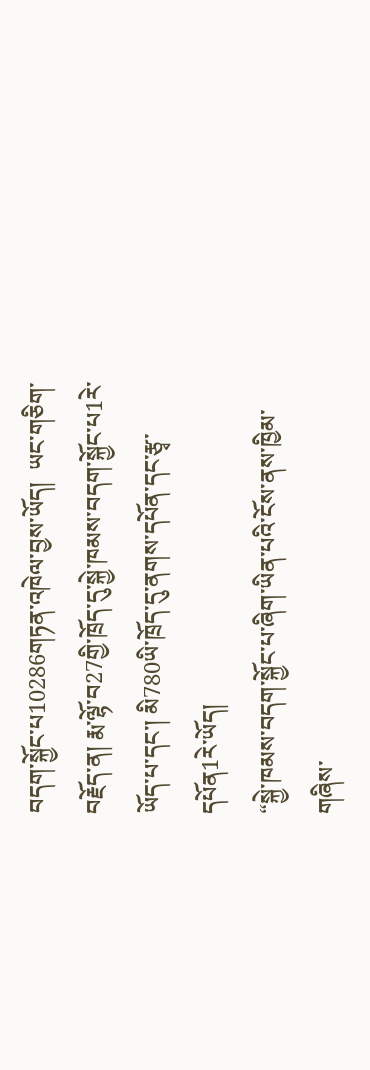བདག་སྐྱོང་པ10286གཏན་འཁེལ་བྱས་ཡོད།  ཡང་གཅིག་བརྗོད་ན། རྨ་ལྷོ་བ27གྱི་ཁྲོད་དུ་སྐྱེ་ཁམས་བདག་སྐྱོང་པ1རེ་ཡོད་པ་དང་། མི780ཡི་ཁྲོད་དུ་ནགས་དཔོན་དང་རྩྭ་དཔོན1རེ་ཡོད།
“སྐྱེ་ཁམས་བདག་སྐྱོང་པ་ཞིག་ཡིན་པའི་ངོས་ནས་ཁྱིམ་གཞིས་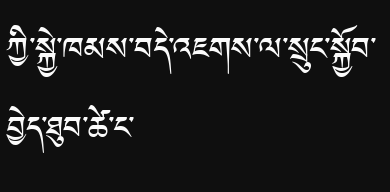ཀྱི་སྐྱེ་ཁམས་བདེ་འཇགས་ལ་སྲུང་སྐྱོབ་བྱེད་ཐུབ་ཚེ་ང་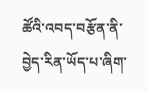ཚོའི་འབད་བརྩོན་ནི་བྱེད་རིན་ཡོད་པ་ཞིག་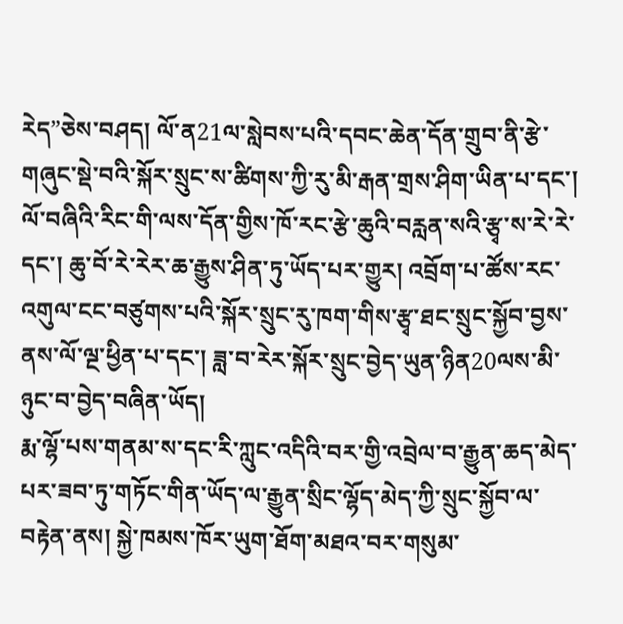རེད”ཅེས་བཤད། ལོ་ན21ལ་སླེབས་པའི་དབང་ཆེན་དོན་གྲུབ་ནི་རྩེ་གཞུང་སྡེ་བའི་སྐོར་སྲུང་ས་ཚིགས་ཀྱི་རུ་མི་རྒན་གྲས་ཤིག་ཡིན་པ་དང་། ལོ་བཞིའི་རིང་གི་ལས་དོན་གྱིས་ཁོ་རང་རྩེ་ཆུའི་བརླན་སའི་རྩྭ་ས་རེ་རེ་དང་། ཆུ་བོ་རེ་རེར་ཆ་རྒྱུས་ཤིན་ཏུ་ཡོད་པར་གྱུར། འབྲོག་པ་ཚོས་རང་འགུལ་ངང་བཙུགས་པའི་སྐོར་སྲུང་རུ་ཁག་གིས་རྩྭ་ཐང་སྲུང་སྐྱོབ་བྱས་ནས་ལོ་ལྔ་ཕྱིན་པ་དང་། ཟླ་བ་རེར་སྐོར་སྲུང་བྱེད་ཡུན་ཉིན20ལས་མི་ཉུང་བ་བྱེད་བཞིན་ཡོད།
རྨ་ལྷོ་པས་གནམ་ས་དང་རི་ཀླུང་འདིའི་བར་གྱི་འབྲེལ་བ་རྒྱུན་ཆད་མེད་པར་ཟབ་ཏུ་གཏོང་གིན་ཡོད་ལ་རྒྱུན་སྲིང་ལྷོད་མེད་ཀྱི་སྲུང་སྐྱོབ་ལ་བརྟེན་ནས། སྐྱེ་ཁམས་ཁོར་ཡུག་ཐོག་མཐའ་བར་གསུམ་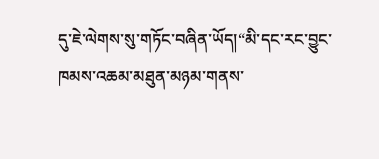དུ་ཇེ་ལེགས་སུ་གཏོང་བཞིན་ཡོད།“མི་དང་རང་བྱུང་ཁམས་འཆམ་མཐུན་མཉམ་གནས་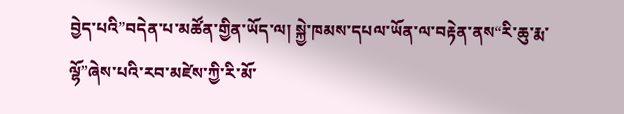བྱེད་པའི”བདེན་པ་མཚོན་གྱིན་ཡོད་ལ། སྐྱེ་ཁམས་དཔལ་ཡོན་ལ་བརྟེན་ནས“རི་ཆུ་རྨ་ལྷོ”ཞེས་པའི་རབ་མཛེས་ཀྱི་རི་མོ་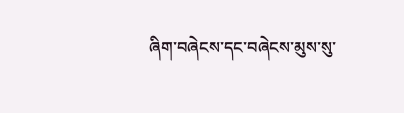ཞིག་བཞེངས་དང་བཞེངས་མུས་སུ་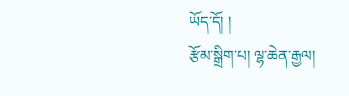ཡོད་དོ། །
རྩོམ་སྒྲིག་པ། ལྷ་ཆེན་རྒྱལ།